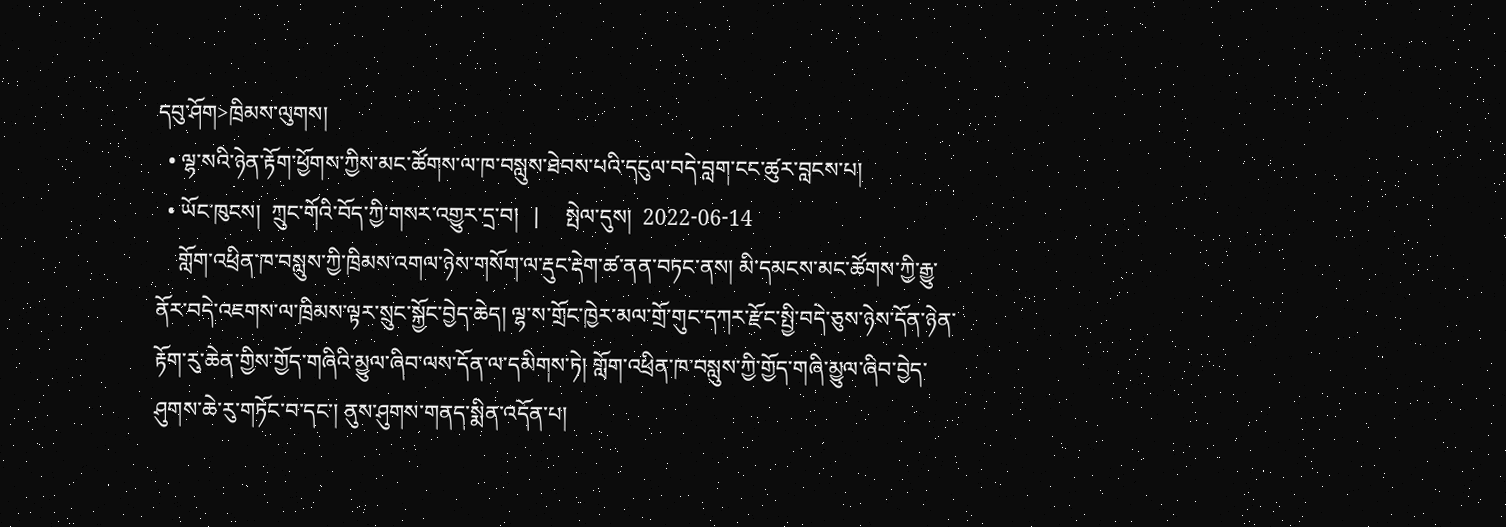དབུ་ཤོག>ཁྲིམས་ལུགས།
  • ལྷ་སའི་ཉེན་རྟོག་ཕྱོགས་ཀྱིས་མང་ཚོགས་ལ་ཁ་བསླུས་ཐེབས་པའི་དངུལ་བདེ་བླག་ངང་ཚུར་བླངས་པ།
  • ཡོང་ཁུངས།  ཀྲུང་གོའི་བོད་ཀྱི་གསར་འགྱུར་དྲ་བ།   |     སྤེལ་དུས།  2022-06-14
    གློག་འཕྲིན་ཁ་བསླུས་ཀྱི་ཁྲིམས་འགལ་ཉེས་གསོག་ལ་རྡུང་རྡེག་ཚ་ནན་བཏང་ནས། མི་དམངས་མང་ཚོགས་ཀྱི་རྒྱུ་ནོར་བདེ་འཇགས་ལ་ཁྲིམས་ལྟར་སྲུང་སྐྱོང་བྱེད་ཆེད། ལྷ་ས་གྲོང་ཁྱེར་མལ་གྲོ་གུང་དཀར་རྫོང་སྤྱི་བདེ་ཅུས་ཉེས་དོན་ཉེན་རྟོག་རུ་ཆེན་གྱིས་གྱོད་གཞིའི་མྱུལ་ཞིབ་ལས་དོན་ལ་དམིགས་ཏེ། གློག་འཕྲིན་ཁ་བསླུས་ཀྱི་གྱོད་གཞི་མྱུལ་ཞིབ་བྱེད་ཤུགས་ཆེ་རུ་གཏོང་བ་དང་། ནུས་ཤུགས་གནད་སྨིན་འདོན་པ།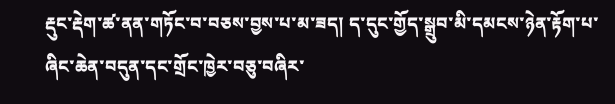རྡུང་རྡེག་ཚ་ནན་གཏོང་བ་བཅས་བྱས་པ་མ་ཟད། ད་དུང་གྱོད་སྒྲུབ་མི་དམངས་ཉེན་རྟོག་པ་ཞིང་ཆེན་བདུན་དང་གྲོང་ཁྱེར་བཅུ་བཞིར་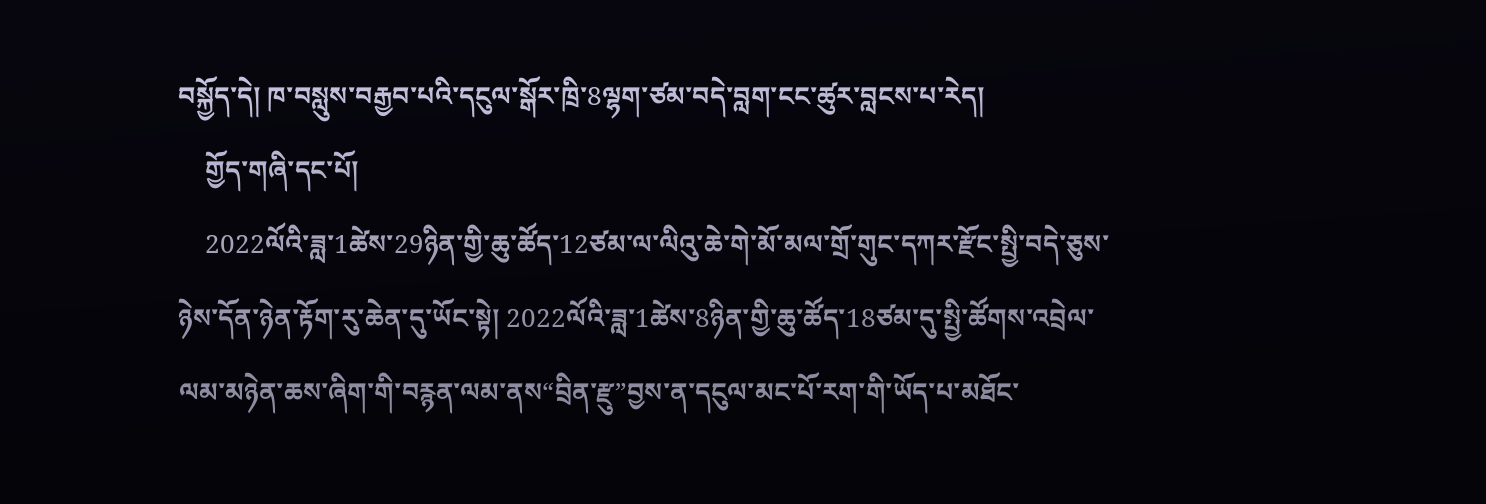བསྐྱོད་དེ། ཁ་བསླུས་བརྒྱབ་པའི་དངུལ་སྒོར་ཁྲི་8ལྷག་ཙམ་བདེ་བླག་ངང་ཚུར་བླངས་པ་རེད།
    གྱོད་གཞི་དང་པོ།
    2022ལོའི་ཟླ་1ཚེས་29ཉིན་གྱི་ཆུ་ཚོད་12ཙམ་ལ་ལིའུ་ཆེ་གེ་མོ་མལ་གྲོ་གུང་དཀར་རྫོང་སྤྱི་བདེ་ཅུས་ཉེས་དོན་ཉེན་རྟོག་རུ་ཆེན་དུ་ཡོང་སྟེ། 2022ལོའི་ཟླ་1ཚེས་8ཉིན་གྱི་ཆུ་ཚོད་18ཙམ་དུ་སྤྱི་ཚོགས་འབྲེལ་ལམ་མཉེན་ཆས་ཞིག་གི་བརྙན་ལམ་ནས“བྲིན་རྫུ”བྱས་ན་དངུལ་མང་པོ་རག་གི་ཡོད་པ་མཐོང་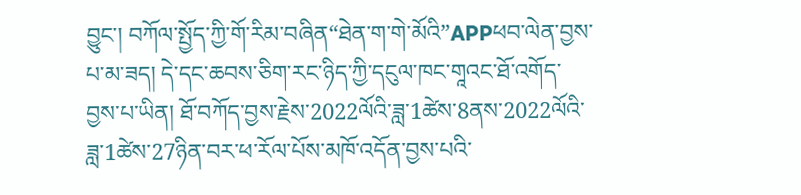བྱུང་། བཀོལ་སྤྱོད་ཀྱི་གོ་རིམ་བཞིན“ཐེན་ག་གེ་མོའི”APPཕབ་ལེན་བྱས་པ་མ་ཟད། དེ་དང་ཆབས་ཅིག་རང་ཉིད་ཀྱི་དངུལ་ཁང་གཱའང་ཐོ་འགོད་བྱས་པ་ཡིན། ཐོ་བཀོད་བྱས་རྗེས་2022ལོའི་ཟླ་1ཚེས་8ནས་2022ལོའི་ཟླ་1ཚེས་27ཉིན་བར་ཕ་རོལ་པོས་མཁོ་འདོན་བྱས་པའི་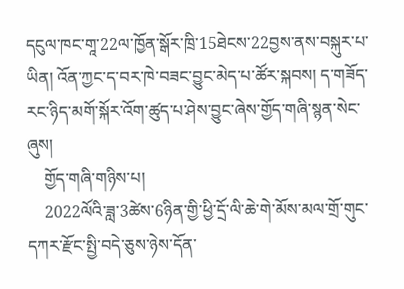དངུལ་ཁང་གཱ་22ལ་ཁྱོན་སྒོར་ཁྲི་15ཐེངས་22བྱས་ནས་བསྐུར་པ་ཡིན། འོན་ཀྱང་ད་བར་ཁེ་བཟང་བྱུང་མེད་པ་ཚོར་སྐབས། ད་གཟོད་རང་ཉིད་མགོ་སྐོར་འོག་ཚུད་པ་ཤེས་བྱུང་ཞེས་གྱོད་གཞི་སྙན་སེང་ཞུས།
    གྱོད་གཞི་གཉིས་པ།
    2022ལོའི་ཟླ་3ཚེས་6ཉིན་གྱི་ཕྱི་དྲོ་ལི་ཆེ་གེ་མོས་མལ་གྲོ་གུང་དཀར་རྫོང་སྤྱི་བདེ་ཅུས་ཉེས་དོན་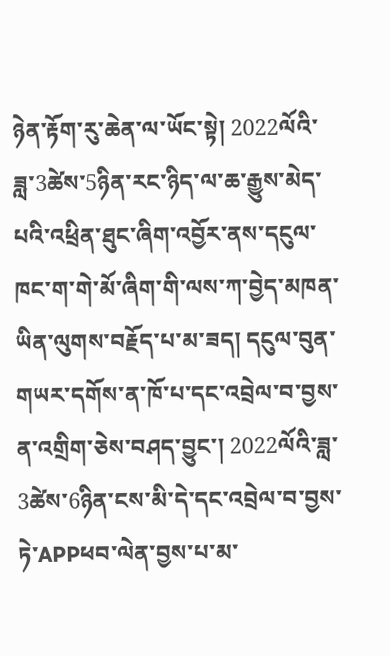ཉེན་རྟོག་རུ་ཆེན་ལ་ཡོང་སྟེ། 2022ལོའི་ཟླ་3ཚེས་5ཉིན་རང་ཉིད་ལ་ཆ་རྒྱུས་མེད་པའི་འཕྲིན་ཐུང་ཞིག་འབྱོར་ནས་དངུལ་ཁང་ག་གེ་མོ་ཞིག་གི་ལས་ཀ་བྱེད་མཁན་ཡིན་ལུགས་བརྗོད་པ་མ་ཟད། དངུལ་བུན་གཡར་དགོས་ན་ཁོ་པ་དང་འབྲེལ་བ་བྱས་ན་འགྲིག་ཅེས་བཤད་བྱུང་། 2022ལོའི་ཟླ་3ཚེས་6ཉིན་ངས་མི་དེ་དང་འབྲེལ་བ་བྱས་ཏེ་APPཕབ་ལེན་བྱས་པ་མ་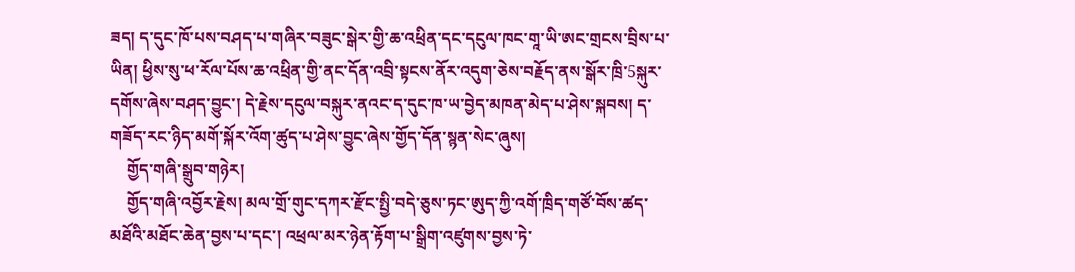ཟད། ད་དུང་ཁོ་པས་བཤད་པ་གཞིར་བཟུང་སྒེར་གྱི་ཆ་འཕྲིན་དང་དངུལ་ཁང་གཱ་ཡི་ཨང་གྲངས་བྲིས་པ་ཡིན། ཕྱིས་སུ་ཕ་རོལ་པོས་ཆ་འཕྲིན་གྱི་ནང་དོན་འབྲི་སྟངས་ནོར་འདུག་ཅེས་བརྗོད་ནས་སྒོར་ཁྲི་5སྐུར་དགོས་ཞེས་བཤད་བྱུང་། དེ་རྗེས་དངུལ་བསྐུར་ནའང་ད་དུང་ཁ་ཡ་བྱེད་མཁན་མེད་པ་ཤེས་སྐབས། ད་གཟོད་རང་ཉིད་མགོ་སྐོར་འོག་ཚུད་པ་ཤེས་བྱུང་ཞེས་གྱོད་དོན་སྙན་སེང་ཞུས།
    གྱོད་གཞི་སྒྲུབ་གཉེར།
    གྱོད་གཞི་འབྱོར་རྗེས། མལ་གྲོ་གུང་དཀར་རྫོང་སྤྱི་བདེ་ཅུས་ཏང་ཨུད་ཀྱི་འགོ་ཁྲིད་གཙོ་བོས་ཚད་མཐོའི་མཐོང་ཆེན་བྱས་པ་དང་། འཕྲལ་མར་ཉེན་རྟོག་པ་སྒྲིག་འཛུགས་བྱས་ཏེ་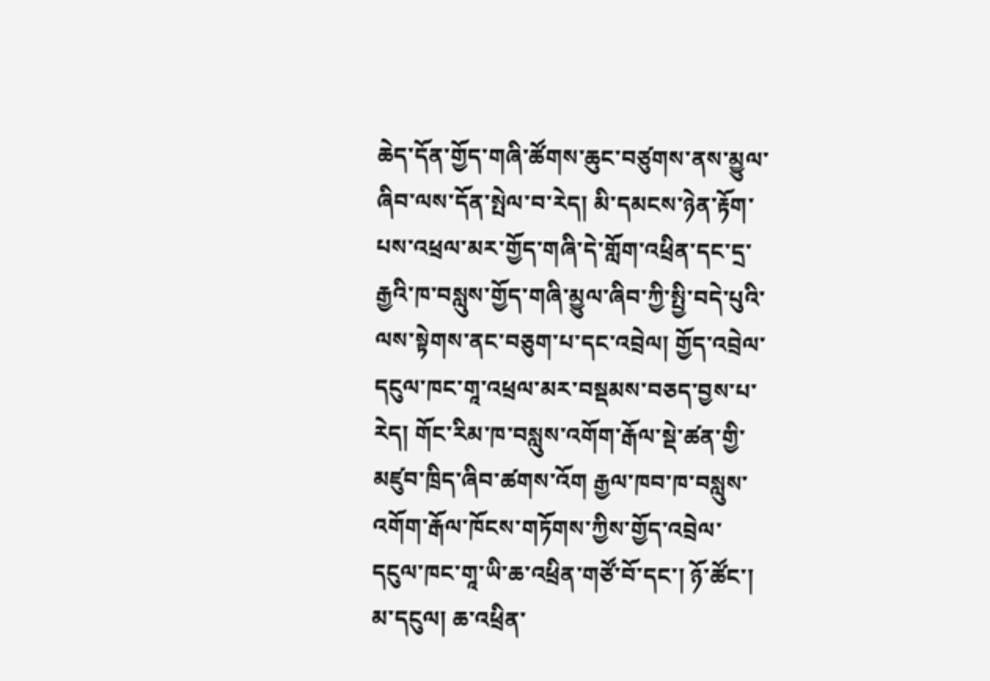ཆེད་དོན་གྱོད་གཞི་ཚོགས་ཆུང་བཙུགས་ནས་མྱུལ་ཞིབ་ལས་དོན་སྤེལ་བ་རེད། མི་དམངས་ཉེན་རྟོག་པས་འཕྲལ་མར་གྱོད་གཞི་དེ་གློག་འཕྲིན་དང་དྲ་རྒྱའི་ཁ་བསླུས་གྱོད་གཞི་མྱུལ་ཞིབ་ཀྱི་སྤྱི་བདེ་པུའི་ལས་སྟེགས་ནང་བཅུག་པ་དང་འབྲེལ། གྱོད་འབྲེལ་དངུལ་ཁང་གཱ་འཕྲལ་མར་བསྡམས་བཅད་བྱས་པ་རེད། གོང་རིམ་ཁ་བསླུས་འགོག་རྒོལ་སྡེ་ཚན་གྱི་མཛུབ་ཁྲིད་ཞིབ་ཚགས་འོག རྒྱལ་ཁབ་ཁ་བསླུས་འགོག་རྒོལ་ཁོངས་གཏོགས་ཀྱིས་གྱོད་འབྲེལ་དངུལ་ཁང་གཱ་ཡི་ཆ་འཕྲིན་གཙོ་བོ་དང་། ཉོ་ཚོང་། མ་དངུལ། ཆ་འཕྲིན་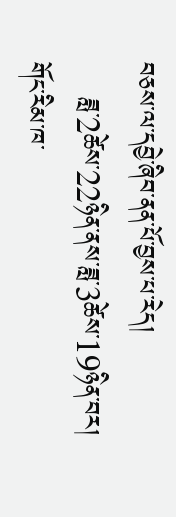བཅས་ལ་དབྱེ་ཞིབ་ནན་པོ་བྱས་པ་རེད།
    ཟླ་2ཚེས་22ཉིན་ནས་ཟླ་3ཚེས་19ཉིན་བར། གོང་རིམ་ཁ་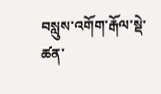བསླུས་འགོག་རྒོལ་སྡེ་ཚན་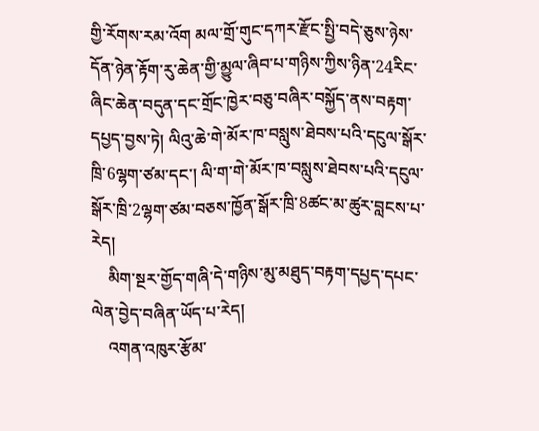གྱི་རོགས་རམ་འོག མལ་གྲོ་གུང་དཀར་རྫོང་སྤྱི་བདེ་ཅུས་ཉེས་དོན་ཉེན་རྟོག་རུ་ཆེན་གྱི་མྱུལ་ཞིབ་པ་གཉིས་ཀྱིས་ཉིན་24རིང་ཞིང་ཆེན་བདུན་དང་གྲོང་ཁྱེར་བཅུ་བཞིར་བསྐྱོད་ནས་བརྟག་དཔྱད་བྱས་ཏེ། ལིའུ་ཆེ་གེ་མོར་ཁ་བསླུས་ཐེབས་པའི་དངུལ་སྒོར་ཁྲི་6ལྷག་ཙམ་དང་། ལི་ག་གེ་མོར་ཁ་བསླུས་ཐེབས་པའི་དངུལ་སྒོར་ཁྲི་2ལྷག་ཙམ་བཅས་ཁྱོན་སྒོར་ཁྲི་8ཚང་མ་ཚུར་བླངས་པ་རེད།
    མིག་སྔར་གྱོད་གཞི་དེ་གཉིས་མུ་མཐུད་བརྟག་དཔྱད་དཔང་ལེན་བྱེད་བཞིན་ཡོད་པ་རེད།
    འགན་འཁུར་རྩོམ་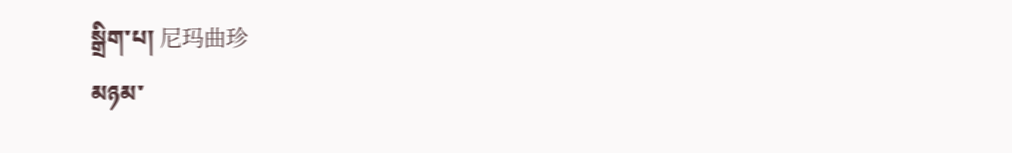སྒྲིག་པ། 尼玛曲珍
མཉམ་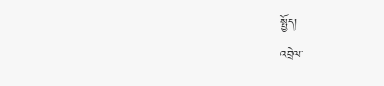སྤྱོད།
འབྲེལ་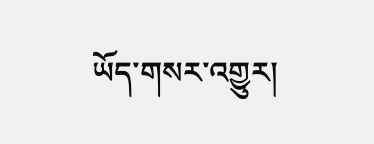ཡོད་གསར་འགྱུར།